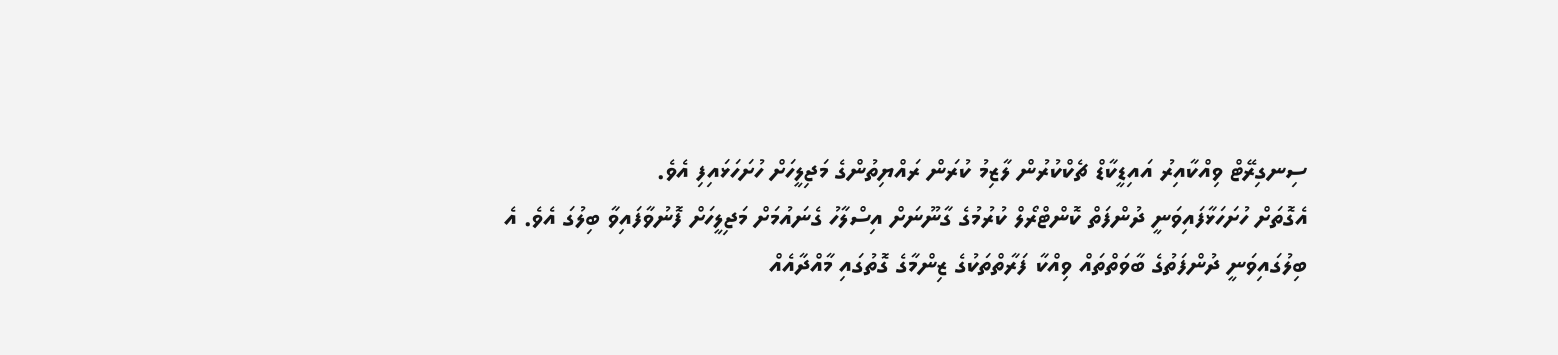ސިނގިރޭޓް ވިއްކާއިރު އައިޑީކާޑް ޗެކްކުރުން ލާޒިމު ކުރަން ރައްޔިތުންގެ މަޖިލީހަށް ހުށަހަޅައިފި އެވެ.
އެގޮތަށް ހުށަހަޅާފައިވަނީ ދުންފަތް ކޮންޓްރޯލް ކުރުމުގެ ގާނޫނަށް އިސްލާހު ގެނައުމަށް މަޖިލީހަށް ފޮނުވާފައިވާ ބިލުގަ އެވެ. އެ ބިލުގައިވަނީ ދުންފަތުގެ ބާވަތްތައް ވިއްކާ ފަރާތްތަކުގެ ޒިންމާގެ ގޮތުގައި މާއްދާއެއް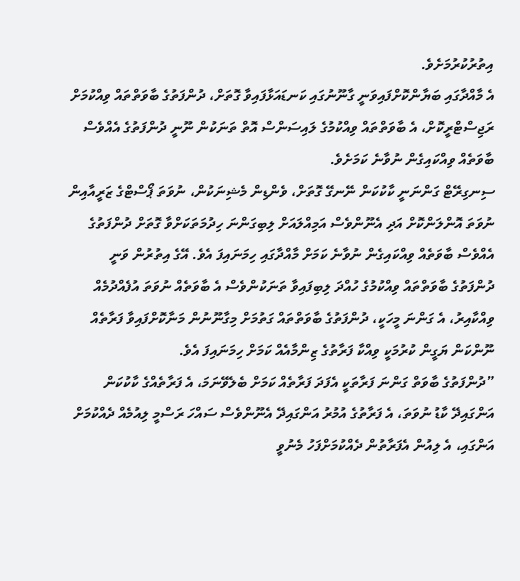އިތުރުކުރުމަށެވެ.
އެ މާއްދާގައި ބަޔާންކޮށްފައިވަނީ ގާނޫނުގައި ކަނޑައަޅާފައިވާ ގޮތަށް، ދުންފަތުގެ ބާވަތްތައް ވިއްކުމަށް ރަޖިސްޓްރީކޮށް، އެ ބާވަތްތައް ވިއްކުމުގެ ލައިސަންސް އޮތް ތަނަކުން ނޫނީ ދުންފަތުގެ އެއްވެސް ބާވަތެއް ވިއްކައިގެން ނުވާނެ ކަމަށެވެ.
ސިނގިރޭޓް ގަންނަނީ ކާކުކަން ނޭނގޭ ގޮތަށް، ވެންޑިން މެޝިނަކުން، ނުވަތަ ޕޯސްޓްގެ ޒަރީއާއިން ނުވަތަ އޮންލަންކޮށް އަދި އެނޫންވެސް އަމިއްލައަށް ލިބިގަންނަ ހިދުމަތަކަށްވާ ގޮތަށް ދުންފަތުގެ އެއްވެސް ބާވަތެއް ވިއްކައިގެން ނުވާނެ ކަމަށް މާއްދާގައި ހިމަނައިފަ އެވެ. އޭގެ އިތުރުން ވަނީ ދުންފަތުގެ ބާވަތްތައް ވިއްކުމުގެ ހުއްދަ ލިބިފައިވާ ތަނަކުންވެސް އެ ބާވަތެއް ނުވަތަ އުފެއްދުމެއް ވިއްކާއިރު، އެ ގަންނަ މީހަކީ، ދުންފަތުގެ ބާވަތްތައް ގަތުމަށް މިގާނޫނުން މަނާކޮށްފައިވާ ފަރާތެއް ނޫންކަން ޔަގީން ކުރުމަކީ ވިއްކާ ފަރާތުގެ ޒިންމާއެއް ކަމަށް ހިމަނައިފަ އެވެ.
”ދުންފަތުގެ ބާވަތް ގަންނަ ފަރާތަކީ އެފަދަ ފަރާތެއް ކަމަށް ބެލެވޭނަމަ، އެ ފަރާތެއްގެ ކާކުކަން އަންގައިދޭ ކާޑު ނުވަތަ، އެ ފަރާތުގެ އުމުރު އަންގައިދޭ އެނޫންވެސް ސައްހަ ރަސްމީ ލިއުމެއް ދެއްކުމަށް އަންގައި، އެ ލިއުން އެފަރާތުން ދެއްކުމަށްފަހު މެނުވީ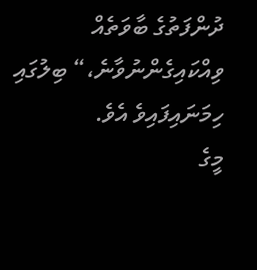ދުންފަތުގެ ބާވަތެއް ވިއްކައިގެންނުވާނެ،“ ބިލުގައި ހިމަނައިފައިވެ އެވެ.
މީގެ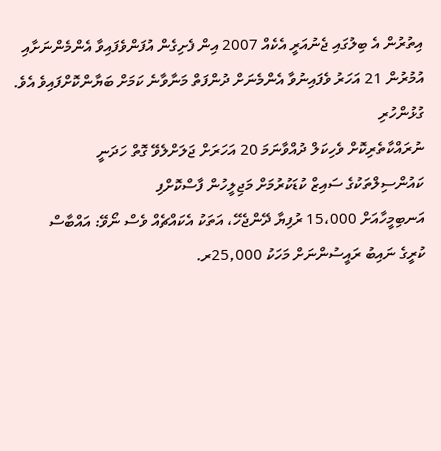އިތުރުން އެ ބިލުގައި ޖެނުއަރީ އެކެއް 2007 އިން ފެށިގެން އުފަންވެފައިވާ އެންމެންނަށާއި އުމުރުން 21 އަހަރު ވެފައިނުވާ އެންމެނަށް ދުންފަތް މަނާވާނެ ކަމަށް ބަޔާންކޮށްފައިވެ އެވެ.
ގުޅުންހުރި
ނުރައްކާތެރިކޮށް ވެހިކަލް ދުއްވާނަމަ 20 އަހަރަށް ޖަލަށްލެވޭ ގޮތް ހަދަނީ
ކައުންސިލްތަކުގެ ސައިޒް ކުޑަކުރުމަށް މަޖިލީހުން ފާސްކޮށްފި
އަނބިމީހާއަށް 15،000 ރުފިޔާ ދޭންޖެހޭ، އަތަކު އެކައްޗެއް ވެސް ނޯވޭ: އައްބާސް
ކުރީގެ ނައިބު ރައީސުންނަށް މަހަކު 25,000ރ.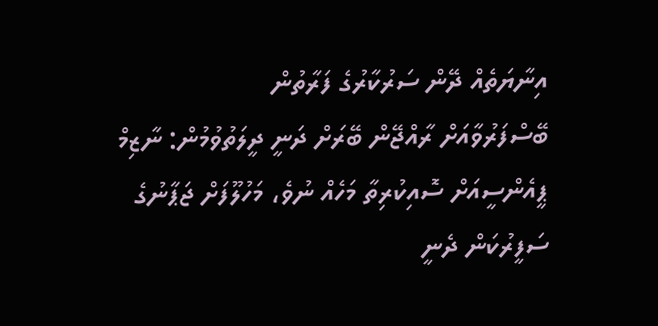އިނާޔަތެއް ދޭން ސަރުކާރުގެ ފަރާތުން
ބޭސްފަރުވާއަށް ރާއްޖޭން ބޭރަށް ދަނީ ދީލަތުވުމުން: ނާޒިމް
ޕީއެންސީއަށް ސޮއިކުރިތާ މަހެއް ނުވެ، މަހުލޫފަށް ޖަޕާނުގެ ސަފީރުކަން ދެނީ